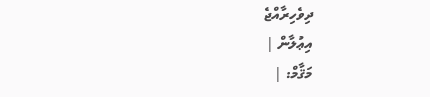ދިވެހިރާއްޖެ
އިޢުލާން |
މަޤާމް: |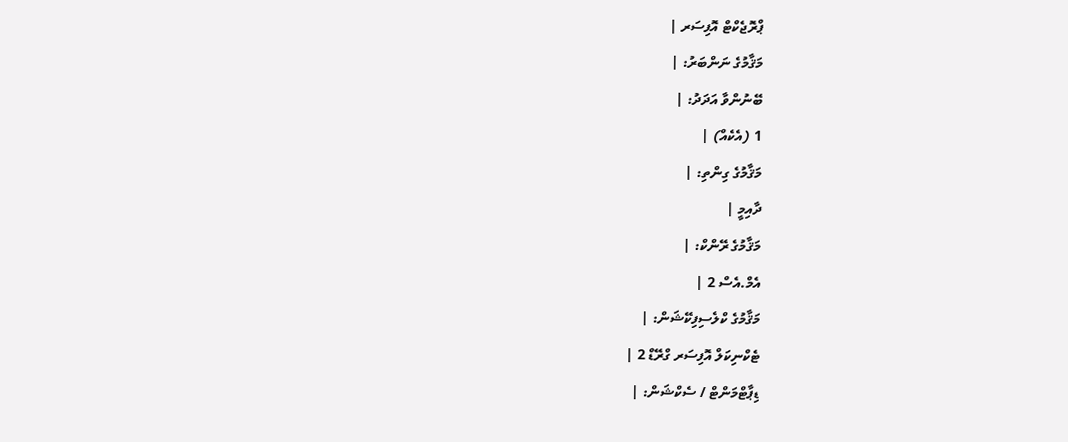ޕްރޮޖެކްޓް އޮފިސަރ |
މަޤާމުގެ ނަންބަރު: |
ބޭނުންވާ އަދަދު: |
1 (އެކެއް) |
މަޤާމުގެ ގިންތި: |
ދާއިމީ |
މަޤާމުގެ ރޭންކް: |
އެމް.އެސް 2 |
މަޤާމުގެ ކްލެސިފިކޭޝަން: |
ޓެކްނިކަލް އޮފިސަރ ގްރޭޑް 2 |
ޑިޕާޓްމަންޓް / ސެކްޝަން: |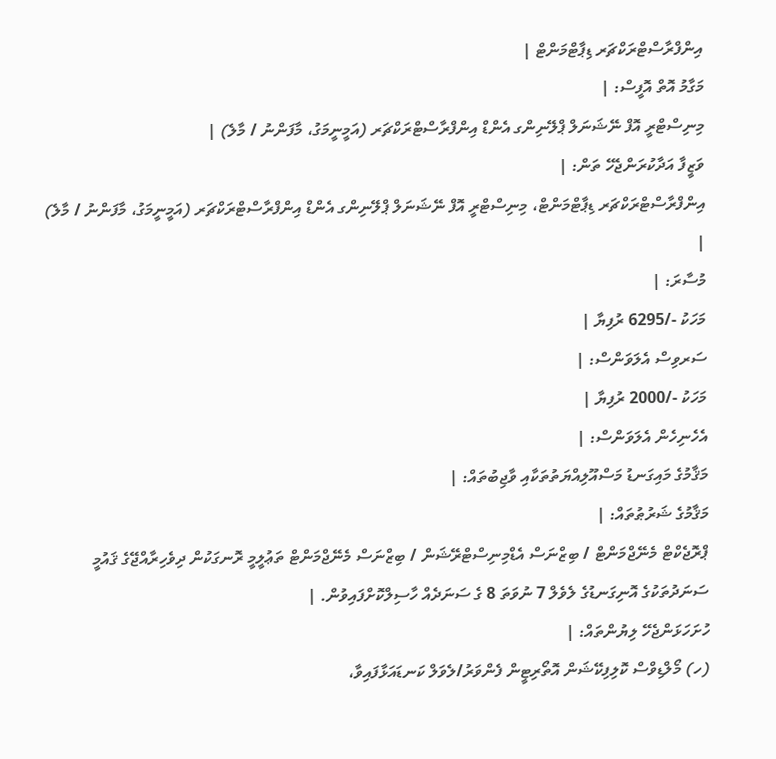އިންފްރާސްޓްރަކްޗަރ ޑިޕާޓްމަންޓް |
މަގާމު އޮތް އޮފީސް: |
މިނިސްޓްރީ އޮފް ނޭޝަނަލް ޕްލޭނިންގ އެންޑް އިންފްރާސްޓްރަކްޗަރ (އަމީނީމަގު، މާފަންނު / މާލެ) |
ވަޒީފާ އަދާކުރަންޖެހޭ ތަން: |
އިންފްރާސްޓްރަކްޗަރ ޑިޕާޓްމަންޓް، މިނިސްޓްރީ އޮފް ނޭޝަނަލް ޕްލޭނިންގ އެންޑް އިންފްރާސްޓްރަކްޗަރ (އަމީނީމަގު، މާފަންނު / މާލެ) |
މުސާރަ: |
މަހަކު -/6295 ރުފިޔާ |
ސަރވިސް އެލަވަންސް: |
މަހަކު -/2000 ރުފިޔާ |
އެހެނިހެން އެލަވަންސް: |
މަޤާމުގެ މައިގަނޑު މަސްއޫލިއްޔަތުތަކާއި ވާޖިބުތައް: |
މަޤާމުގެ ޝަރުޠުތައް: |
ޕްރޮޖެކްޓް މެނޭޖްމަންޓް / ބިޒްނަސް އެޑްމިނިސްޓްރޭޝަން / ބިޒްނަސް މެނޭޖްމަންޓް ތަޢުލީމީ ރޮނގަކުން ދިވެހިރާއްޖޭގެ ޤައުމީ ސަނަދުތަކުގެ އޮނިގަނޑުގެ ލެވެލް 7 ނުވަތަ 8 ގެ ސަނަދެއް ހާސިލްކޮށްފައިވުން. |
ހުށަހަޅަންޖެހޭ ލިޔުންތައް: |
(ހ) މޯލްޑިވްސް ކޮލިފިކޭޝަން އޮތޯރިޓީން ފެންވަރު/ލެވަލް ކަނޑައަޅާފައިވާ،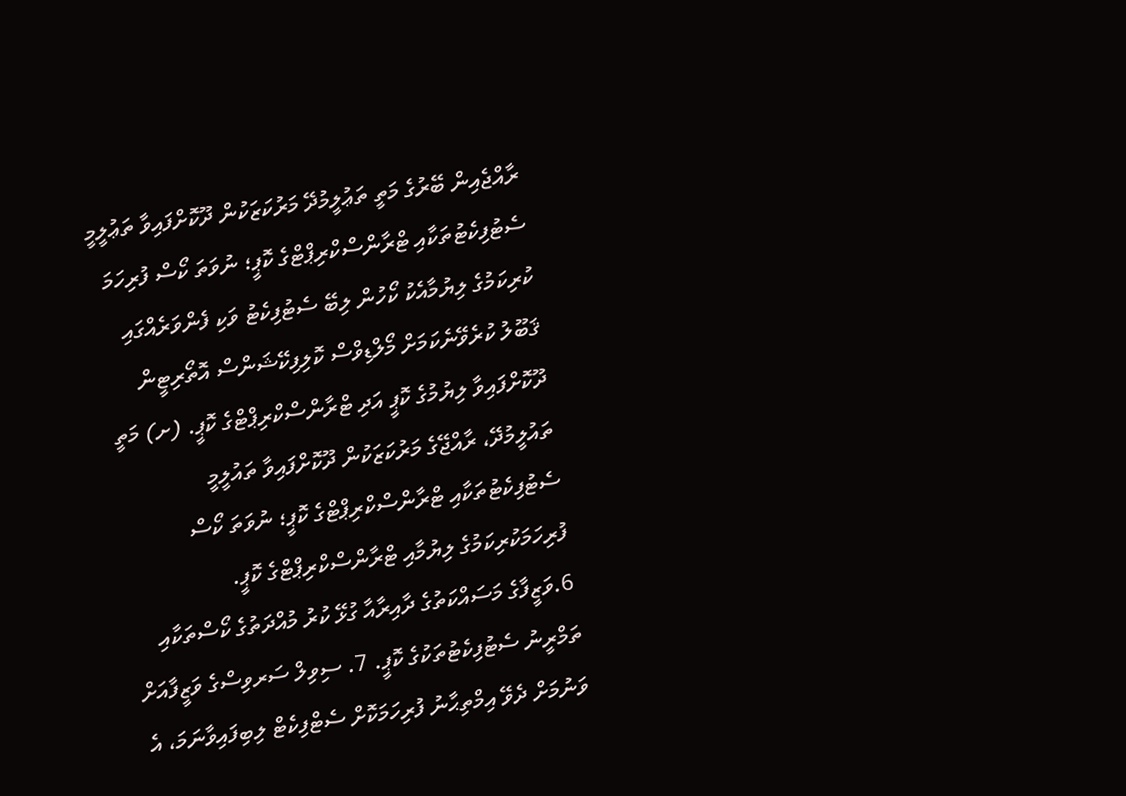ރާއްޖެއިން ބޭރުގެ މަތީ ތަޢުލީމުދޭ މަރުކަޒަކުން ދޫކޮށްފައިވާ ތަޢުލީމީ ސެޓުފިކެޓުތަކާއި ޓްރާންސްކްރިޕްޓްގެ ކޮޕީ؛ ނުވަތަ ކޯސް ފުރިހަމަ ކުރިކަމުގެ ލިޔުމާއެކު ކޯހުން ލިބޭ ސެޓުފިކެޓު ވަކި ފެންވަރެއްގައި ޤަބޫލު ކުރެވޭނެކަމަށް މޯލްޑިވްސް ކޮލިފިކޭޝަންސް އޮތޯރިޓީން ދޫކޮށްފައިވާ ލިޔުމުގެ ކޮޕީ އަދި ޓްރާންސްކްރިޕްޓްގެ ކޮޕީ. (ށ) މަތީ ތައުލީމުދޭ، ރާއްޖޭގެ މަރުކަޒަކުން ދޫކޮށްފައިވާ ތައުލީމީ ސެޓުފިކެޓުތަކާއި ޓްރާންސްކްރިޕްޓްގެ ކޮޕީ؛ ނުވަތަ ކޯސް ފުރިހަމަކުރިކަމުގެ ލިޔުމާއި ޓްރާންސްކްރިޕްޓްގެ ކޮޕީ.
6.ވަޒީފާގެ މަސައްކަތުގެ ދާއިރާއާ ގުޅޭ ކުރު މުއްދަތުގެ ކޯސްތަކާއި ތަމްރީނު ސެޓުފިކެޓުތަކުގެ ކޮޕީ. 7. ސިވިލް ސަރވިސްގެ ވަޒީފާއަށް ވަނުމަށް ދެވޭ އިމްތިޙާނު ފުރިހަމަކޮށް ސެޓްފިކެޓް ލިބިފައިވާނަމަ، އެ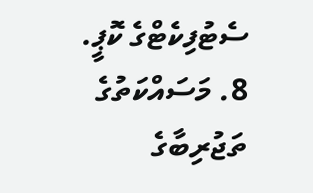ސެޓުފިކެޓްގެ ކޮޕީ. 8. މަސައްކަތުގެ ތަޖުރިބާގެ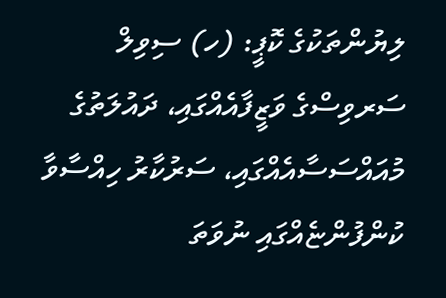ލިޔުންތަކުގެ ކޮޕީ: (ހ) ސިވިލް ސަރވިސްގެ ވަޒީފާއެއްގައި، ދައުލަތުގެ މުއައްސަސާއެއްގައި، ސަރުކާރު ހިއްސާވާ ކުންފުންޏެއްގައި ނުވަތަ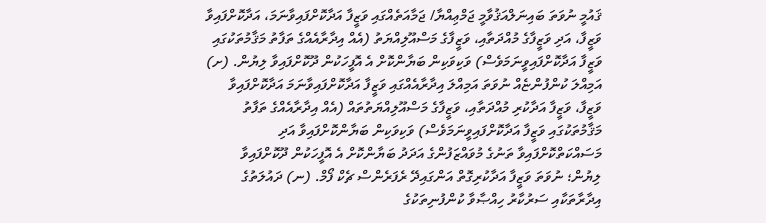ޤައުމީ ނުވަތަ ބައިނަލްއަޤުވާމީ ޖަމްޢިއްޔާ/ ޖަމާއަތެއްގައި ވަޒީފާ އަދާކޮށްފައިވާނަމަ، އަދާކޮށްފައިވާ ވަޒީފާ، އަދި ވަޒީފާގެ މުއްދަތާއި، ވަޒީފާގެ މަސްއޫލިއްޔަތު (އެއް އިދާރާއެއްގެ ތަފާތު މަޤާމުތަކުގައި ވަޒީފާ އަދާކޮށްފައިވީނަމަވެސް) ވަކިވަކިން ބަޔާންކޮށް އެ އޮފީހަކުން ދޫކޮށްފައިވާ ލިޔުން. (ށ) އަމިއްލަ ކުންފުންޏެއް ނުވަތަ އަމިއްލަ އިދާރާއެއްގައި ވަޒީފާ އަދާކޮށްފައިވާނަމަ އަދާކޮށްފައިވާ ވަޒީފާ، ވަޒީފާ އަދާކުރި މުއްދަތާއި، ވަޒީފާގެ މަސްއޫލިއްޔަތުތައް (އެއް އިދާރާއެއްގެ ތަފާތު މަޤާމުތަކުގައި ވަޒީފާ އަދާކޮށްފައިވީނަމަވެސް) ވަކިވަކިން ބަޔާންކޮށްފައިވާ އަދި މަސައްކަތްކޮށްފައިވާ ތަނުގެ މުވައްޒަފުންގެ އަދަދު ބަޔާންކޮށް އެ އޮފީހަކުން ދޫކޮށްފައިވާ ލިޔުން؛ ނުވަތަ ވަޒީފާ އަދާކުރިގޮތް އަންގައިދޭ ރެފަރެންސް ޗެކް ފޯމް. (ނ) ދައުލަތުގެ އިދާރާތަކާއި ސަރުކާރު ހިއްޞާވާ ކުންފުނިތަކުގެ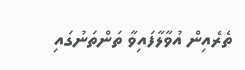ތެރެއިން އުވާލާފައިވާ ތަންތަނުގައި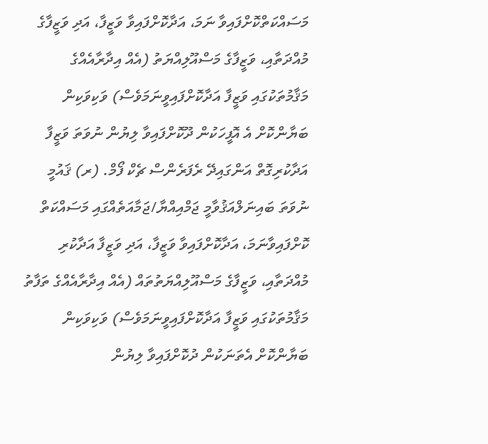މަސައްކަތްކޮށްފައިވާ ނަމަ، އަދާކޮށްފައިވާ ވަޒީފާ، އަދި ވަޒީފާގެ މުއްދަތާއި، ވަޒީފާގެ މަސްއޫލިއްޔަތު (އެއް އިދާރާއެއްގެ މަޤާމުތަކުގައި ވަޒީފާ އަދާކޮށްފައިވީނަމަވެސް) ވަކިވަކިން ބަޔާންކޮށް އެ އޮފީހަކުން ދޫކޮށްފައިވާ ލިޔުން ނުވަތަ ވަޒީފާ އަދާކުރިގޮތް އަންގައިދޭ ރެފަރެންސް ޗެކް ފޯމް. (ރ) ޤައުމީ ނުވަތަ ބައިނަލްއަޤުވާމީ ޖަމްއިއްޔާ/ޖަމާއަތެއްގައި މަސައްކަތް ކޮށްފައިވާނަމަ، އަދާކޮށްފައިވާ ވަޒީފާ، އަދި ވަޒީފާ އަދާކުރި މުއްދަތާއި، ވަޒީފާގެ މަސްއޫލިއްޔަތުތައް (އެއް އިދާރާއެއްގެ ތަފާތު މަޤާމުތަކުގައި ވަޒީފާ އަދާކޮށްފައިވީނަމަވެސް) ވަކިވަކިން ބަޔާންކޮށް އެތަނަކުން ދުކޮށްފައިވާ ލިޔުން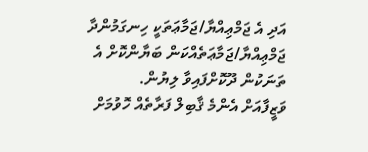އަދި އެ ޖަމްޢިއްޔާ/ޖަމާޢަތަކީ ހިނގަމުންދާ ޖަމްޢިއްޔާ/ޖަމާޢަތެއްކަން ބަޔާންކޮށް އެ ތަނަކުން ދޫކޮށްފައިވާ ލިޔުން.
ވަޒީފާއަށް އެންމެ ޤާބިލް ފަރާތެއް ހޮވުމަށް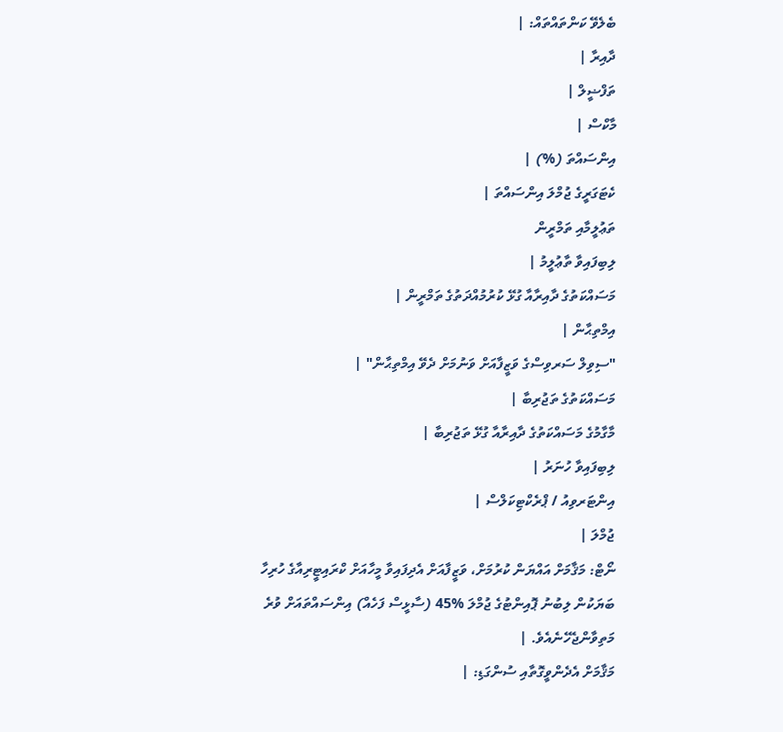ބެލެވޭ ކަންތައްތައް: |
ދާއިރާ |
ތަފްޟީލް |
މާކްސް |
އިންސައްތަ (%) |
ކެޓަގަރީގެ ޖުމްލަ އިންސައްތަ |
ތަޢުލީމާއި ތަމްރީން
ލިބިފައިވާ ތާޢުލީމު |
މަސައްކަތުގެ ދާއިރާއާ ގުޅޭ ކުރުމުއްދަތުގެ ތަމްރީން |
އިމްތިޙާން |
"ސިވިލް ސަރވިސްގެ ވަޒީފާއަށް ވަނުމަށް ދެވޭ އިމްތިޙާން" |
މަސައްކަތުގެ ތަޖުރިބާ |
މާގާމުގެ މަސައްކަތުގެ ދާއިރާއާ ގުޅޭ ތަޖުރިބާ |
ލިބިފައިވާ ހުނަރު |
އިންޓަރވިއު / ޕްރެކްޓިކަލްސް |
ޖުމްލަ |
ނޯޓް: މަޤާމަށް އައްޔަން ކުރުމަށް، ވަޒީފާއަށް އެދިފައިވާ މީހާއަށް ކްރައިޓީރިއާގެ ހުރިހާ ބަޔަކުން ލިބުނު ޕޮއިންޓުގެ ޖުމްލަ %45 (ސާޅީސް ފަހެއް) އިންސައްތައަށް ވުރެ މަތިވާންޖެހޭނެއެވެ. |
މަޤާމަށް އެދެންވީގޮތާއި ސުންގަޑި: |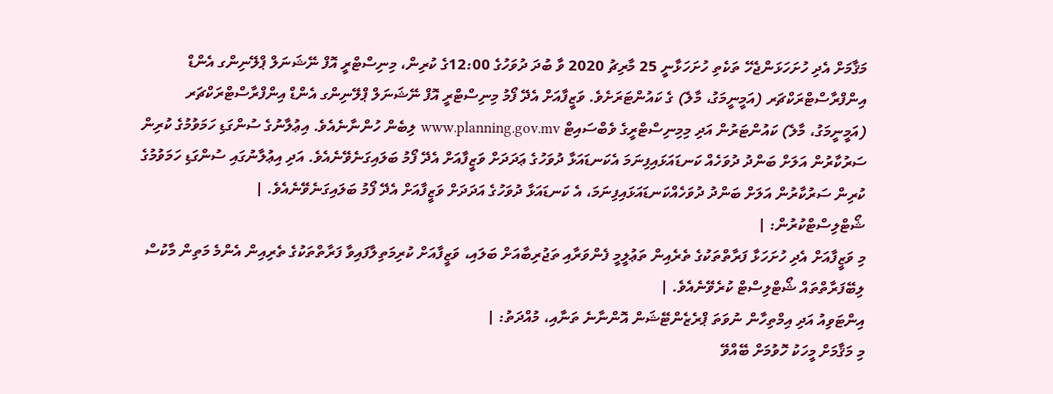މަޤާމަށް އެދި ހުށަހަޅަންޖެހޭ ތަކެތި ހުށަހަޅާނީ 25 މާރިޗު 2020 ވާ ބުދަ ދުވަހުގެ 12:00ގެ ކުރިން، މިނިސްޓްރީ އޮފް ނޭޝަނަލް ޕްލޭނިންގ އެންޑް އިންފްރާސްޓްރަކްޗަރ (އަމީނީމަގު، މާލެ) ގެ ކައުންޓަރަށެވެ. ވަޒީފާއަށް އެދޭ ފޯމު މިނިސްޓްރީ އޮފް ނޭޝަނަލް ޕްލޭނިންގ އެންޑް އިންފްރާސްޓްރަކްޗަރ (އަމީނީމަގު، މާލެ) ކައުންޓަރުން އަދި މިމިނިސްޓްރީގެ ވެބްސައިޓް www.planning.gov.mv ލިބެން ހުންނާނެއެވެ. އިޢުލާނުގެ ސުންގަޑި ހަމަވުމުގެ ކުރިން ސަރުކާރުން އަލަށް ބަންދު ދުވަހެއް ކަނޑައަޅައިފިނަމަ އެކަނޑައަޅާ ދުވަހުގެ ޢަދަދަށް ވަޒީފާއަށް އެދޭ ފޯމު ބަލައިގަނެވޭނެއެވެ. އަދި އިޢުލާނުގައި ސުންގަޑި ހަމަވުމުގެ ކުރިން ސަރުކާރުން އަލަށް ބަންދު ދުވަހެއްކަނޑައަޅައިފިނަމަ، އެ ކަނޑައަޅާ ދުވަހުގެ އަދަދަށް ވަޒީފާއަށް އެދޭ ފޯމު ބަލައިގަނެވޭނެއެވެ. |
ޝޯޓްލިސްޓްކުރުން: |
މި ވަޒީފާއަށް އެދި ހުށަހަޅާ ފަރާތްތަކުގެ ތެރެއިން ތަޢުލީމީ ފެންވަރާއި ތަޖުރިބާއަށް ބަލައި، ވަޒީފާއަށް ކުރިމަތިލާފައިވާ ފަރާތްތަކުގެ ތެރިއިން އެންމެ މަތިން މާކުސް ލިބޭފަރާތްތައް ޝޯޓްލިސްޓް ކުރެވޭނެއެވެ. |
އިންޓަވިއު އަދި އިމްތިހާން ނުވަތަ ޕްރެޒެންޓޭޝަން އޮންނާނެ ތަނާއި، މުއްދަތު: |
މި މަޤާމަށް މީހަކު ހޮވުމަށް ބޭއްވޭ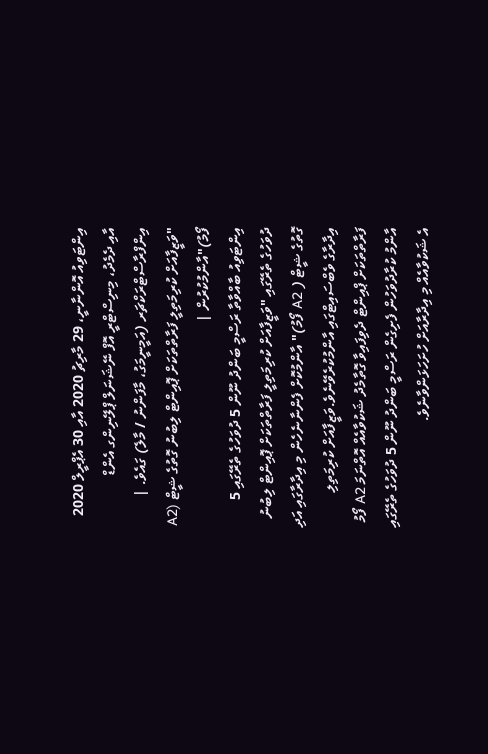އިންޓަވިއު އޮންނާނީ، 29 މާރިޗު 2020 އާއި 30 އެޕްރީލް 2020 އާއި ދެމެދު، މިނިސްޓްރީ އޮފް ނޭޝަނަލް ޕްލޭނިންގ އެންޑް އިންފްރާސްޓްރަކްޗަރ (އަމީނީމަގު، މާފަންނު / މާލެ) ގައެވެ. |
"ވަޒީފާއަށް ކުރިމަތިލީ ފަރާތްތަކަށް ޕޮއިންޓް ލިބުނު ގޮތުގެ ޝީޓް (A2 ފޯމު)"އާންމުކުރުން |
އިންޓަވިއު ބާއްވާތާ ރަސްމީ ބަންދު ނޫން 5 ދުވަހުގެ ތެރޭގައި 5 ދުވަހުގެ ތެރޭގައި "ވަޒީފާއަށް ކުރިމަތިލީ ފަރާތްތަކަށް ޕޮއިންޓް ލިބުނު ގޮތުގެ ޝީޓް ( A2 ފޯމު)" އާންމުކޮށް ފެންނާނެހެން މި އިދާރާގައި އަދި އިދާރާގެ ވެބްސައިޓްގައި އާންމުކުރެވޭނެވެ.ވަޒީފާއަށް ކުރިމަތިލި ފަރާތްތަކަށް ޕްއިންޓް ދެވިފައިވާ ގޮތާމެދު ޝަކުވާއެއް އޮތްނަމަ A2 ފޯމު އާންމު ކުރާދުވަހުން ފެށިގެން ރަސްމީ ބަންދު ނޫން 5 ދުވަހުގެ ތެރޭގައި އެ ޝަކުވާއެއް މި އިދާރާއަށް ހުށަހަޅަންވާނެވެ.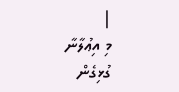|
މި އިޢުލާނާ ގުޅިގެން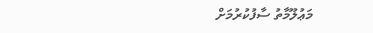މަޢުލޫމާތު ސާފުކުރުމަށް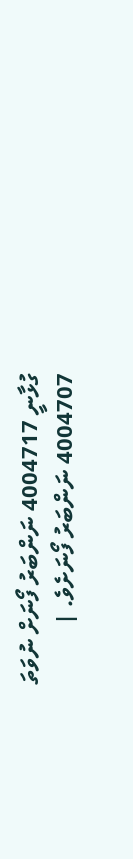ގުޅާނީ 4004717 ނަންބަރު ފޯނަށް ނުވަތަ 4004707 ނަންބަރު ފޯނަށެވެ. |